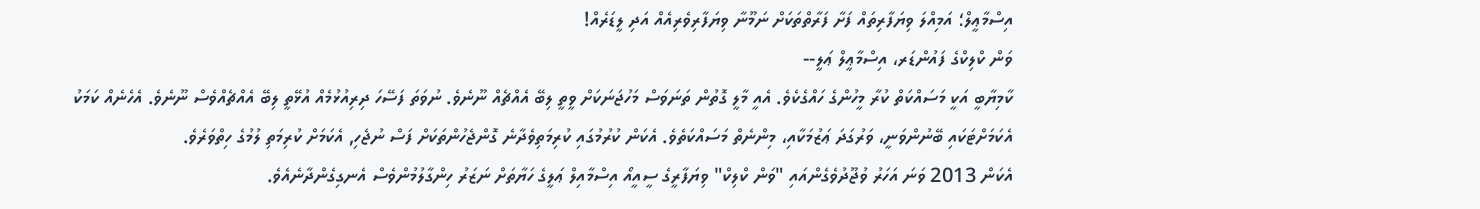އިސްމާޢީލް؛ އަމިއްލަ ވިޔަފާރިތައް ފަށާ ފަރާތްތަކަށް ނަމޫނާ ވިޔަފާރިވެރިއެއް އަދި ލީޑަރެއް!
ވަން ކްލިކްގެ ފައުންޑަރ، އިސްމާޢީލް ޢަލީ--
ކާމިޔާބީ އަކީ މަސައްކަތް ކުރާ މީހުންގެ ހައްގެކެވެ. އެއީ މާލީ ގޮތުން ތަނަވަސް މަހުޖަނަކަށް ވީތީ ލިބޭ އެއްޗެއް ނޫނެވެ. ނުވަތަ ފަސޭހަ ދިރިއުޅުމެއް އުޅޭތީ ލިބޭ އެއްޗެއްވެސް ނޫނެވެ. އެހެނެއް ކަމަކު އެކަމަށްޓަކައި ބޭނުންވަނީ، ވަރުގަދަ ޢަޒުމަކާއި، މިންނެތް މަސައްކަތެވެ. އެކަން ކުރުމުގައި ކުރިމަތިވެދާނެ ގޮންޖެހުންތަކަށް ފަސް ނުޖެހި, އެކަމަށް ކުރިމަތި ލުމުގެ ހިތްވަރެވެ.
އެކަން 2013 ވަނަ އަހަރު ވުޖޫދުވެގެންއައި "ވަން ކްލިކް" ވިޔަފާރީގެ ސީއީއޯ އިސްމާއިލް ޢަލީގެ ހަޔާތަށް ނަޒަރު ހިންގާލުމުންވެސް އެނގިގެންދާނެއެވެ.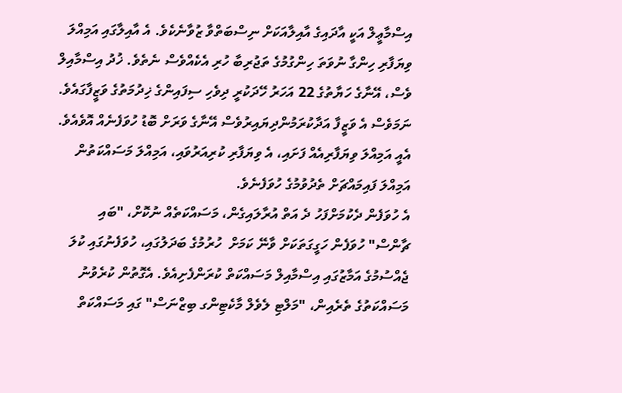އިސްމާޢީލް އަކީ އާދައިގެ އާއިލާއަކަށް ނިސްބަތްވާ ޒުވާނެކެވެ. އެ އާއިލާގައި އަމިއްލަ ވިޔަފާރި ހިންގާ ނުވަތަ ހިންގުމުގެ ތަޖުރިބާ ހުރި އެކެއްވެސް ނެތެވެ. ޚުދު އިސްމާއިލް ވެސް، އޭނާގެ ހަޔާތުގެ 22 އަހަރު ހޭދަކުރީ ދިވެހި ސިފައިންގެ ޚިދުމަތުގެ ވަޒީފާގައެވެ. ނަމަވެސް އެ ވަޒީފާ އަދާކުރަމުންދިޔައިރުވެސް އޭނާގެ ވަރަށް ބޮޑު ހުވަފެނެއް އޮވެއެވެ. އެއީ އަމިއްލަ ވިޔަފާރިއެއް ފަށައި، އެ ވިޔަފާރި ކުރިއަރުވައި، އަމިއްލަ މަސައްކަތުން އަމިއްލަ ފައިމައްޗަށް ތެދުވުމުގެ ހުވަފެނެވެ.
އެ ހުވަފެން ދެކުމަށްފަހު ދެ އަތް އުރާލައިގެން، މަސައްކަތެއް ނުކޮށް، "ބައި ޗާންސް" ހުވަފެން ހަގީގަތަކަށް ވާނޭ ކަމަށް  ހުރުމުގެ ބަދަލުގައި، ހުވަފެނުގައި ކުލަ ޖެއްސުމުގެ އަމާޒުގައި އިސްމާއިލް މަސައްކަތް ކުރަންފެށިއެވެ. އެގޮތުން ކުރެވުނު މަސައްކަތުގެ ތެރެއިން، "މަލްޓި ލެވެލް މާކެޓިންގ ބިޒްނަސް" ގައި މަސައްކަތް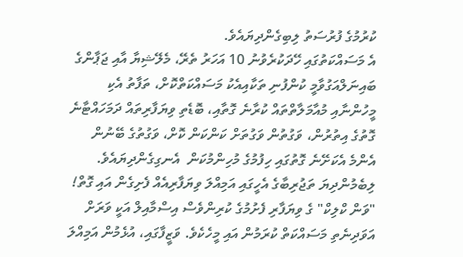ކުރުމުގެ ފުރުސަތު ލިބިގެންދިޔައެވެ.
އެ މަސައްކަތުގައި ހޭދަކުރެވުނު 10 އަހަރު ތެރޭ، މެލޭޝިޔާ އާއި ޖަޕާންގެ ބައިނަލްއަގުވާމީ ކުންފުނި ތަކާއިއެކު މަސައްކަތްކޮށް، ތަފާތު އެކި މީހުންނާއި މުއާމަލާތްތައް ކުރާނެ ގޮތާއި، ބޮޑެތި ވިޔަފާރިތައް ދަމަހައްޓާނެ ގޮތުގެ އިތުރުން، ވަގުތުން ވަގުތަށް ކަންކަން ކޮށް، ވަގުތުގެ ބޭނުން އެންމެ އެކަށޭނެ ގޮތުގައި ހިފުމުގެ މުހިންމުކަން  އެނގިގެންދިޔައެވެ.
ލިބެމުންދިޔަ ތަޖުރިބާގެ އެހީގައި އަމިއްލަ ވިޔަފާރިއެއް ފެށިގެން އައި ގޮތް!
"ވަން ކްލިކް" ގެ ވިޔަފާރި ފެށުމުގެ ކުރިންވެސް އިސްމާއިލް އަކީ ވަރަށް އަވަދިނެތި މަސައްކަތް ކުރަމުން އައި މީހެކެވެ. ވަޒީފާގައި، އުޅެމުން އަމިއްލަ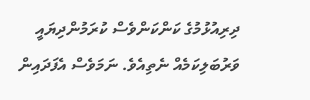ދިރިއުޅުމުގެ ކަންކަންވެސް ކުރަމުންދިޔައީ ވަރުބަލިކަމެއް ނެތިއެވެ. ނަމަވެސް އެފަދައިން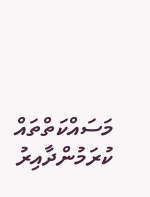މަސައްކަތްތައް ކުރަމުންދާއިރު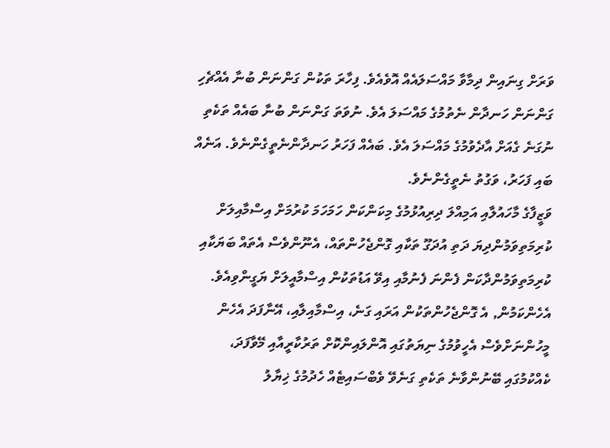ވަރަށް ގިނައިން ދިމާވާ މައްސަލައެއް އޮވެއެވެ. ފިހާރަ ތަކުން ގަންނަން ބުނާ އެއްޗެހި ގަންނަން ހަނދާން ނެތުމުގެ މައްސަލަ އެވެ. ނުވަތަ ގަންނަން ބުނާ ބައެއް ތަކެތި ނުގަނެ ގެއަށް އާދެވުމުގެ މައްސަލަ އެވެ. ބައެއް ފަހަރު ހަނދާންނެތީގެންނެވެ. އަނެއް ބައި ފަހަރު، ވަގުތު ނެތީގެންނެވެ.
ވަޒީފާގެ މާހައުލާއި އަމިއްލަ ދިރިއުޅުމުގެ މިކަންކަން ހަމަހަމަ ކުރުމަށް އިސްމާއިލަށް ކުރިމަތިވަމުންދިޔަ ދަތި އުދަގޫ ތަކާއި ގޮންޖެހުންތައް، އެނޫންވެސް އެތައް ބަޔަކާއި ކުރިމަތިވަމުންދާކަން ފެންނަ ފެނުމާއި އިވޭ އަޑުތަކުން އިސްމާއީލަށް ޔަގީންވިއެވެ.
އެހެންކަމުން, އެ ގޮންޖެހުންތަކުން އަރައި ގަނެ، އިސްމާއިލާއި، އޭނާފަދަ އެހެން މީހުންނަށްވެސް އެހީވުމުގެ ނިޔަތުގައި އޮންލައިންކޮށް ތަރުކާރީއާއި މޭވާފަދަ، ކެއްކުމުގައި ބޭނުންވާނެ ތަކެތި ގަނެވޭ ވެބްސައިޓެއް ހެދުމުގެ ޚިޔާލު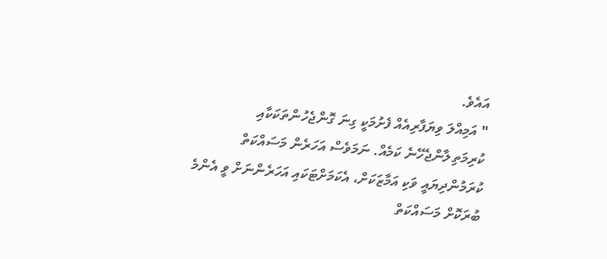އައެވެ.
" އަމިއްލަ ވިޔަފާރިއެއް ފެށުމަކީ ގިނަ ގޮންޖެހުންތަކަކާއި ކުރިމަތިލާންޖެހޭނެ ކަމެއް. ނަމަވެސް އަހަރެން މަސައްކަތް ކުރަމުންދިޔައީ ވަކި އަމާޒަކަށް، އެކަމަށްޓަކައި އަހަރެންނަށް ވީ އެންމެ ބުރަކޮށް މަސައްކަތް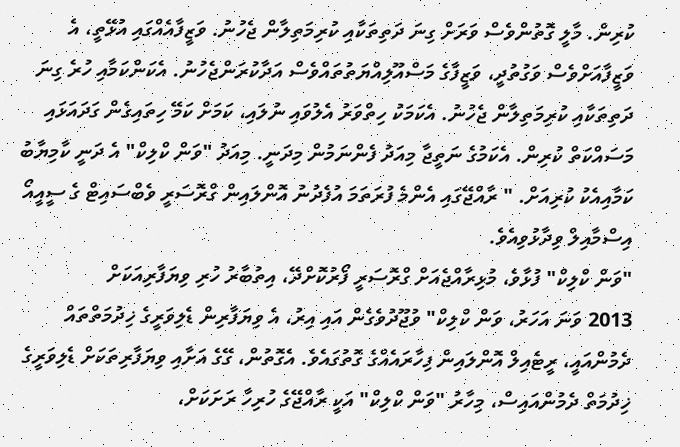ކުރިން. މާލީ ގޮތުންވެސް ވަރަށް ގިނަ ދަތިތަކާއި ކުރިމަތިލާން ޖެހުނު. ވަޒީފާއެއްގައި އުޅޭތީ، އެ ވަޒީފާއަށްވެސް ވަގުތުދީ، ވަޒީފާގެ މަސްއޫލިއްޔަތުތައްވެސް އަދާކުރަންޖެހުނު. އެކަންކަމާއި ހުރެ ގިނަ ދަތިތަކާއި ކުރިމަތިލާން ޖެހުނު. އެކަމަކު ހިތްވަރު އެލުވައި ނުލައި، ކަމަށް ކަމޭ ހިތައިގެން ގަދައަޅައި މަސައްކަތް ކުރިން. އެކަމުގެ ނަތީޖާ މިއަދު ފެންނަމުން މިދަނީ. މިއަދު "ވަން ކްލިކް" އެ ދަނީ ކާމިޔާބު ކަމާއިއެކު ކުރިއަށް. " ރާއްޖޭގައި އެންމެ ފުރަތަމަ އުފެދުނު އޮންލައިން ގްރޮސަރީ ވެބްސައިޓް ގެ ސީއީއޯ އިސްމާއިލް ވިދާޅުވިއެވެ.
"ވަން ކްލިކް" ފުޅާވެ، މުޅިރާއްޖެއަށް ގްރޮސަރީ ފޯރުކޮށްދޭ، އިތުބާރު ހުރި ވިޔަފާރިއަކަށް
2013 ވަނަ އަހަރު، ވަން ކްލިކް" ވުޖޫދުވެގެން އައި އިރު، އެ ވިޔަފާރިން ޑެލިވަރީގެ ޚިދުމަތްތައް ދެމުންއައީ، ރީޓެއިލް އޮންލައިން ފިހާރައެއްގެ ގޮތުގައެވެ. އެގޮތުން، ގޭގެ އަށާއި ވިޔަފާރިތަކަށް ޑެލިވަރީގެ ޚިދުމަތް ދެމުންއައިސް، މިހާރު "ވަން ކްލިކް" އަކީ ރާއްޖޭގެ ހުރިހާ ރަށަކަށް،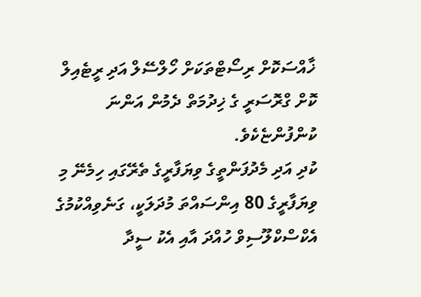ޚާއްސަކޮށް ރިސޯޓްތަކަށް ހޯލްސޭލް އަދި ރީޓެއިލް ކޮށް ގްރޮސަރީ ގެ ޚިދުމަތް ދެމުން އަންނަ ކުންފުންޏެކެވެ.
ކުދި އަދި މެދުފަންތީގެ ވިޔަފާރީގެ ތެރޭގައި ހިމެނޭ މި ވިޔަފާރީގެ 80 އިންސައްތަ މުދަލަކީ، ގަނެވިއްކުމުގެ އެކްސްކްލޫސިވް ހުއްދަ އާއި އެކު ސީދާ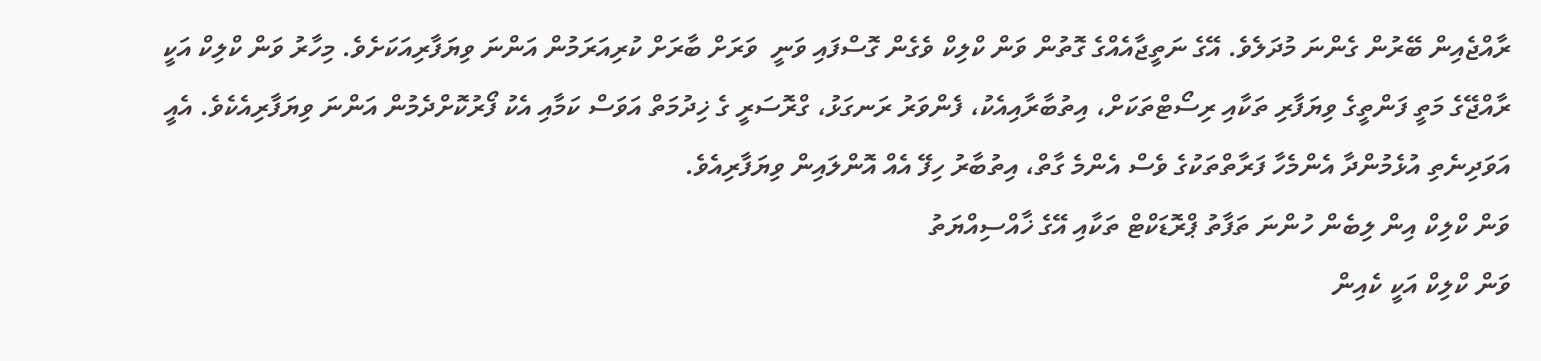ރާއްޖެއިން ބޭރުން ގެންނަ މުދަލެވެ. އޭގެ ނަތީޖާއެއްގެ ގޮތުން ވަން ކްލިކް ވެގެން ގޮސްފައި ވަނީ  ވަރަށް ބާރަށް ކުރިއަރަމުން އަންނަ ވިޔަފާރިއަކަށެވެ. މިހާރު ވަން ކްލިކް އަކީ ރާއްޖޭގެ މަތީ ފަންތީގެ ވިޔަފާރި ތަކާއި ރިސޯޓްތަކަށް، އިތުބާރާއިއެކު، ފެންވަރު ރަނގަޅު، ގްރޮސަރީ ގެ ޚިދުމަތް އަވަސް ކަމާއި އެކު ފޯރުކޮށްދެމުން އަންނަ ވިޔަފާރިއެކެވެ. އެއީ އަވަދިނެތި އުޅެމުންދާ އެންމެހާ ފަރާތްތަކުގެ ވެސް އެންމެ ގާތް، އިތުބާރު ހިފޭ އެއް އޮންލައިން ވިޔަފާރިއެވެ.
ވަން ކްލިކް އިން ލިބެން ހުންނަ ތަފާތު ޕްރޮޑަކްޓް ތަކާއި އޭގެ ޚާއްސިއްޔަތު
ވަން ކްލިކް އަކީ ކެއިން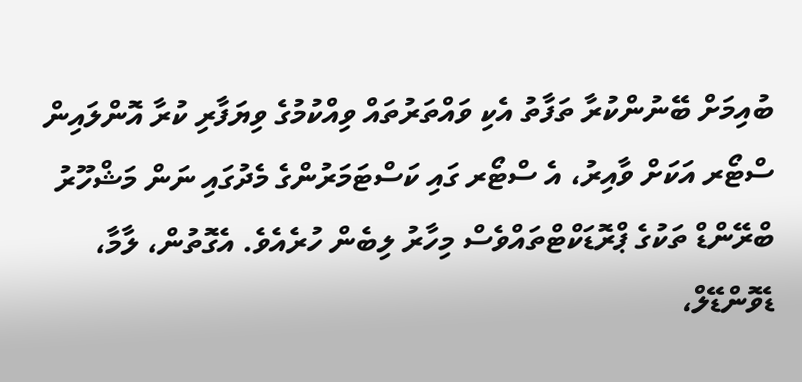ބުއިމަށް ބޭނުންކުރާ ތަފާތު އެކި ވައްތަރުތައް ވިއްކުމުގެ ވިޔަފާރި ކުރާ އޮންލައިން ސްޓޯރ އަކަށް ވާއިރު، އެ ސްޓޯރ ގައި ކަސްޓަމަރުންގެ މެދުގައި ނަން މަޝްހޫރު ބްރޭންޑް ތަކުގެ ޕްރޮޑަކްޓްތައްވެސް މިހާރު ލިބެން ހުރެއެވެ. އެގޮތުން، ލާމާ، ޑެވޮންޑޭލް،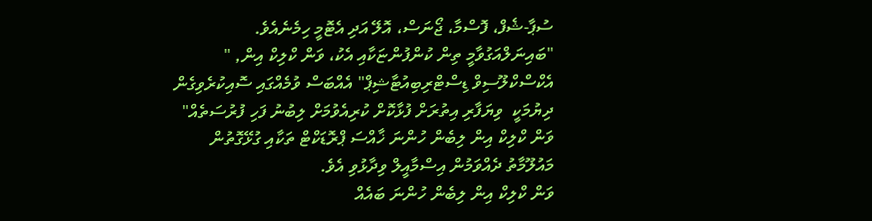ސުޕާ-ޝެފް، ފޮސްމާ، ޖޯނަސް، އޮލޭ އަދި އެޓޮމީ ހިމެނެއެވެ.
"ބައިނަލްއަގުވާމީ ތިން ކުންފުންޏަކާއި އެކު، ވަން ކްލިކް އިން, " އެކްސްކްލޫސިވް ޑިސްޓްރިބިއުޓާޝިޕް" އެއްބަސް ވުމެއްގައި ސޮއިކުރެވިގެން ދިޔުމަކީ  ވިޔަފާރި އިތުރަށް ފުޅާކޮށް ކުރިއެވުމަށް ލިބުނު ފަހި ފުރުސަތެއް" ވަން ކްލިކް އިން ލިބެން ހުންނަ ޚާއްސަ ޕްރޮޑަކްޓް ތަކާއި ގުޅޭގޮތުން މައުލޫމާތު ދެއްވަމުން އިސްމާއީލް ވިދާޅުވި އެވެ.
ވަން ކްލިކް އިން ލިބެން ހުންނަ ބައެއް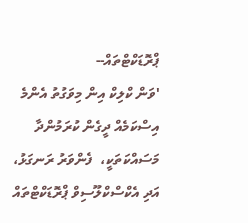ޕްރޮޑަކްޓްތައް--
'ވަން ކްލިކް އިން މިވަގުތު އެންމެ އިސްކަމެއް ދީގެން ކުރަމުންދާ މަސައްކަތަކީ،  ފެންވަރު ރަނގަޅު، އަދި އެކްސްކްލޫސިވް ޕްރޮޑަކްޓްތައް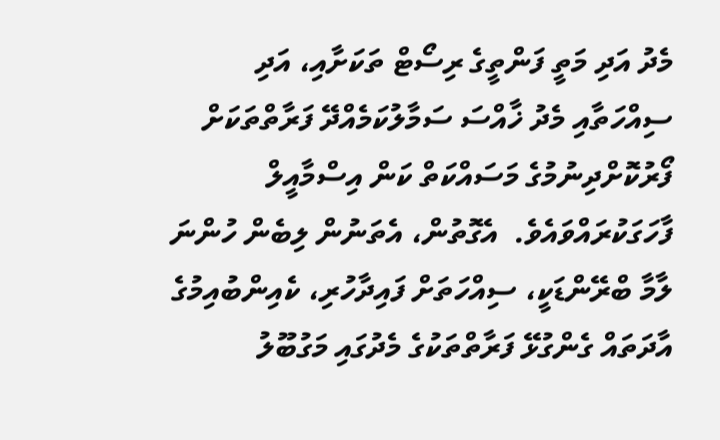މެދު އަދި މަތީ ފަންތީގެ ރިސޯޓް ތަކަށާއި، އަދި  ސިއްހަތާއި މެދު ޚާއްސަ ސަމާލުކަމެއްދޭ ފަރާތްތަކަށް ފޯރުކޮށްދިނުމުގެ މަސައްކަތް ކަން އިސްމާއީލް ފާހަގަކުރައްވައެވެ.  އެގޮތުން، އެތަނުން ލިބެން ހުންނަ ލާމާ ބްރޭންޑަކީ، ސިއްހަތަށް ފައިދާހުރި، ކެއިންބުއިމުގެ އާދަތައް ގެންގުޅޭ ފަރާތްތަކުގެ މެދުގައި މަގުބޫލު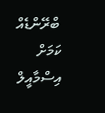ބްރޭންޑެއް ކަމަށް އިސްމާއީލް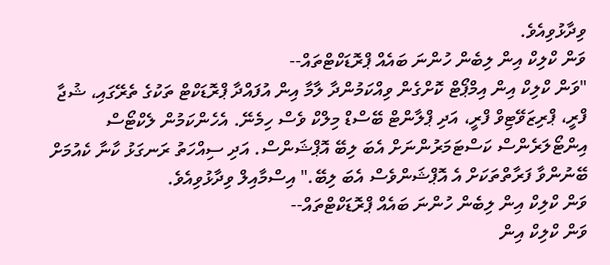ވިދާޅުވިއެވެ.
ވަން ކްލިކް އިން ލިބެން ހުންނަ ބައެއް ޕްރޮޑަކްޓްތައް--
"ވަން ކްލިކް އިން އިމްޕޯޓް ކޮށްގެން ވިއްކަމުންދާ ލާމާ އިން އުފައްދާ ޕްރޮޑަކްޓް ތަކުގެ ތެރޭގައި، ޝުޖާ ފްރީ، ޕްރިޒަވޭޓިވް ފްރީ، އަދި ޕްލާންޓް ބޭސްޑް މިލްކް ވެސް ހިމެނޭ. އެހެންކަމުން ލެކްޓޯސް އިންޓޯލަރެންސް ކަސްޓަމަރުންނަށް އެބަ ލިބޭ އޮޕްޝަންސް. އަދި ސިއްހަތު ރަނގަޅު ކާނާ ކެއުމަށް ބޭނުންވާ ފަރާތްތަކަށް އެ އޮޕްޝަންވެސް އެބަ ލިބޭ." އިސްމާއިލް ވިދާޅުވިއެވެ.
ވަން ކްލިކް އިން ލިބެން ހުންނަ ބައެއް ޕްރޮޑަކްޓްތައް--
ވަން ކްލިކް އިން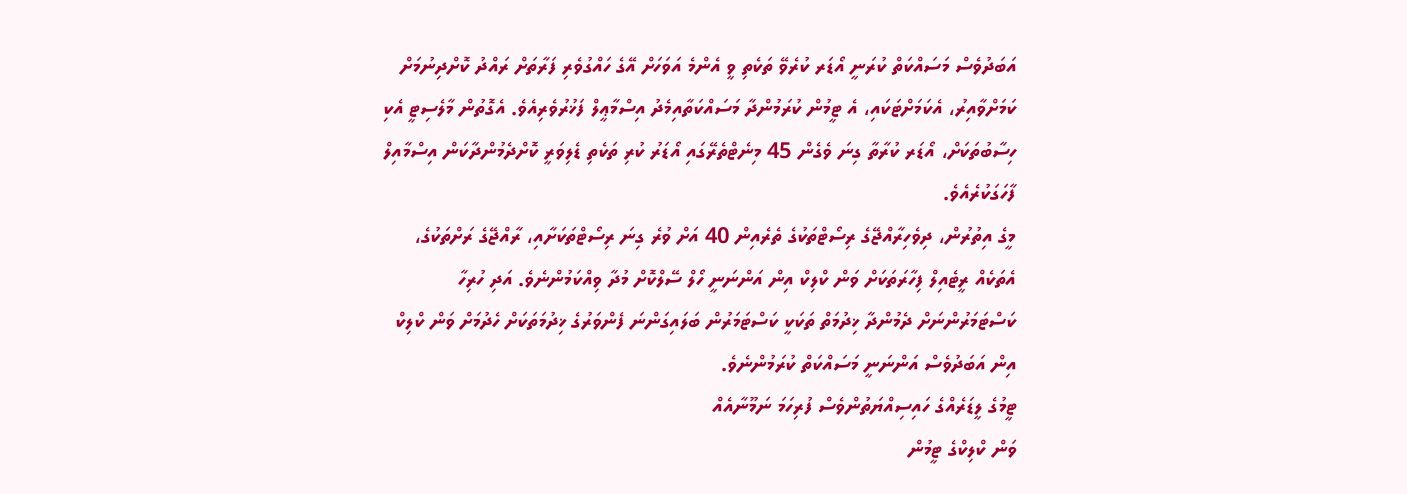އަބަދުވެސް މަސައްކަތް ކުރަނީ އޯޑަރ ކުރެވޭ ތަކެތި ވީ އެންމެ އަވަހަށް އޭގެ ހައްގުވެރި ފަރާތަށް ރައްދު ކޮށްދިނުމަށް ކަމަށްވާއިރު، އެކަމަށްޓަކައި، އެ ޓީމުން ކުރަމުންދާ މަސައްކަތާއިމެދު އިސްމާޢީލް ފަޚުރުވެރިއެވެ. އެގޮތުން މާލެސިޓީ އެކި ހިސާބުތަކަށް، އޯޑަރ ކުރާތާ ގިނަ ވެގެން 45 މިނެޓްތެރޭގައި އޯޑަރު ކުރި ތަކެތި ޑެލިވަރީ ކޮށްދެމުންދާކަން އިސްމާއިލް ފާހަގަކުރެއެވެ.
މީގެ އިތުރުން، ދިވެހިރާއްޖޭގެ ރިސޯޓްތަކުގެ ތެރެއިން 40 އަށް ވުރެ ގިނަ ރިސޯޓްތަކަށާއި، ރާއްޖޭގެ ރަށްތަކުގެ، އެތަކެއް ރީޓެއިލް ފިހާރަތަކަށް ވަން ކްލިކް އިން އަންނަނީ ހޯލް ސޭލްކޮށް މުދާ ވިއްކަމުންނެވެ. އަދި ހުރިހާ ކަސްޓަމަރުންނަށް ދެމުންދާ ޚިދުމަތް ތަކަކީ ކަސްޓަމަރުން ބަލައިގަންނަ ފެންވަރުގެ ޚިދުމަތަކަށް ހެދުމަށް ވަން ކްލިކް އިން އަބަދުވެސް އަންނަނީ މަސައްކަތް ކުރަމުންނެވެ.
ޓީމުގެ ލީޑަރެއްގެ ހައިސިއްޔަތުންވެސް ފުރިހަމަ ނަމޫނާއެއް
ވަން ކްލިކްގެ ޓީމުން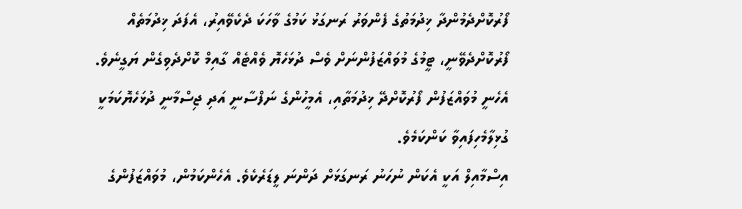ފޯރުކޮށްދެމުންދާ ޚިދުމަތުގެ ފެންވަރު ރަނގަޅު ކަމުގެ ވާހަކަ ދެކެވޭއިރު، އެފަދަ ޚިދުމަތެއް ފޯރުކޮށްދެވޭނީ، ޓީމުގެ މުވައްޒަފުންނަށް ވެސް ދުޅަހެޔޮ ވެއްޓެއް ގާއިމް ކޮށްދެވިގެން ޔަގީނެވެ. އެހެނީ މުވައްޒަފުން ފޯރުކޮށްދޭ ޚިދުމަތާއި، އެމީހުންގެ ނަފްސާނީ އަދި ޖިސްމާނީ ދުޅަހެޔޮކަމަކީ ގުޅިލާމެހިފައިވާ ކަންކަމެވެ.
އިސްމާއިލް އަކީ އެކަން ނުހަނު ރަނގަޅަށް ދަންނަ ލީޑަރެކެވެ. އެހެންކަމުން، މުވައްޒަފުންގެ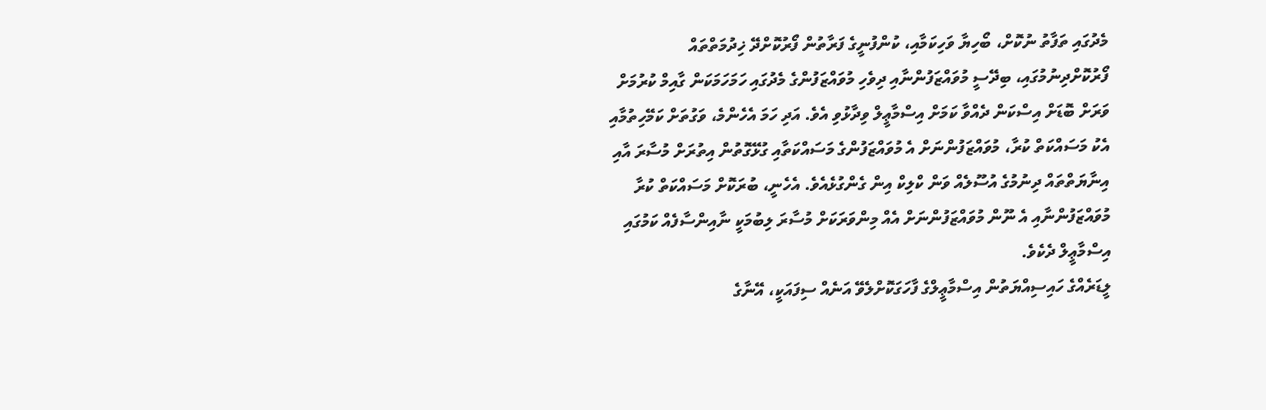މެދުގައި ތަފާތު ނުކޮށް، ބޯހިޔާ ވަހިކަމާއި، ކުންފުނީގެ ފަރާތުން ފޯރުކޮށްދޭ ޚިދުމަތްތައް ފޯރުކޮށްދިނުމުގައި، ބިދޭސީ މުވައްޒަފުންނާއި ދިވެހި މުވައްޒަފުންގެ މެދުގައި ހަމަހަމަކަން ގާއިމް ކުރުމަށް ވަރަށް ބޮޑަށް އިސްކަން ދެއްވާ ކަމަށް އިސްމާޢީލް ވިދާޅުވި އެވެ. އަދި ހަމަ އެހެންމެ، ވަގުތަށް ކަމޭހިތުމާއި އެކު މަސައްކަތް ކުރާ، މުވައްޒަފުންނަށް އެ މުވައްޒަފުންގެ މަސައްކަތާއި ގުޅޭގޮތުން އިތުރަށް މުސާރަ އާއި އިނާޔަތްތައް ދިނުމުގެ އުސޫލެއް ވަން ކްލިކް އިން ގެންގުޅެއެވެ. އެހެނީ، ބުރަކޮށް މަސައްކަތް ކުރާ މުވައްޒަފުންނާއި އެ ނޫން މުވައްޒަފުންނަށް އެއް މިންވަރަކަށް މުސާރަ ލިބުމަކީ ނާއިންސާފެއް ކަމުގައި އިސްމާޢީލް ދެކެވެ.
ލީޑަރެއްގެ ހައިސިއްޔަތުން އިސްމާޢީލްގެ ފާހަގަކޮށްލެވޭ އަނެއް ސިފައަކީ، އޭނާގެ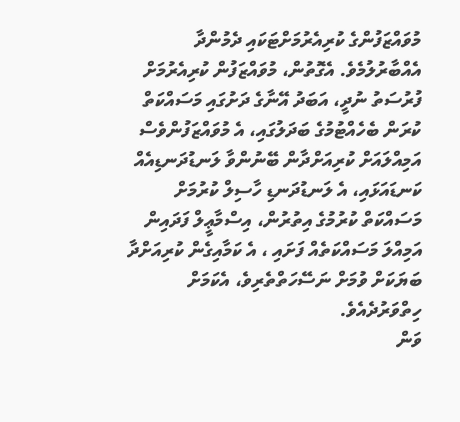މުވައްޒަފުންގެ ކުރިއެރުމަށްޓަކައި ދެމުންދާ އެއްބާރުލުމެވެ. އެގޮތުން، މުވައްޒަފުން ކުރިއެރުމަށް ފުރުސަތު ނުދީ، އަބަދު އޭނާގެ ދަށުގައި މަސައްކަތް ކުރަން ބެހެއްޓުމުގެ ބަދަލުގައި، އެ މުވައްޒަފުންވެސް އަމިއްލައަށް ކުރިއަށްދާން ބޭނުންވާ ލަނޑުދަނޑިއެއް ކަނޑައަޅައި، އެ ލަނޑުދަނޑި ހާސިލް ކުރުމަށް މަސައްކަތް ކުރުމުގެ އިތުރުން، އިސްމާޢީލް ފަދައިން އަމިއްލަ މަސައްކަތެއް ފަށައި ، އެ ކަމާއިގެން ކުރިއަށްދާ ބަޔަކަށް ވުމަށް ނަސޭހަތްތެރިވެ، އެކަމަށް ހިތްވަރުދެއެވެ.
ވަން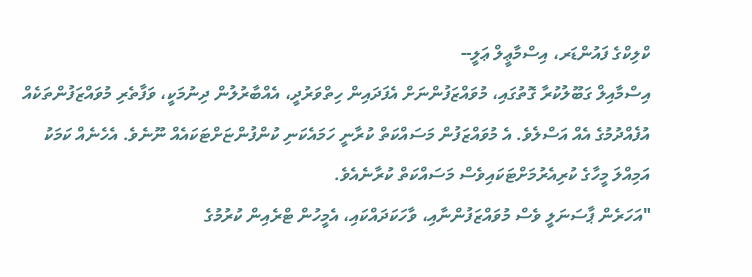ކްލިކްގެ ފައުންޑަރ، އިސްމާޢީލް ޢަލީ--
އިސްމާއިލް ގަބޫލުކުރާ ގޮތުގައި، މުވައްޒަފުންނަށް އެފަދައިން ހިތްވަރުދީ، އެއްބާރުލުން ދިނުމަކީ، ވަފާތެރި މުވައްޒަފުންތަކެއް އުފެއްދުމުގެ އެއް އަސްލެވެ. އެ މުވައްޒަފުން މަސައްކަތް ކުރާނީ ހަމައެކަނި ކުންފުންޏަށްޓަކައެއް ނޫނެވެ. އެހެނެއް ކަމަކު އަމިއްލަ މީހާގެ ކުރިއެރުމަށްޓަކައިވެސް މަސައްކަތް ކުރާނެއެވެ.
"އަހަރެން ޕާސަނަލީ ވެސް މުވައްޒަފުންނާއި، ވާހަކަދައްކައި، އެމީހުން ޓްރެއިން ކުރުމުގެ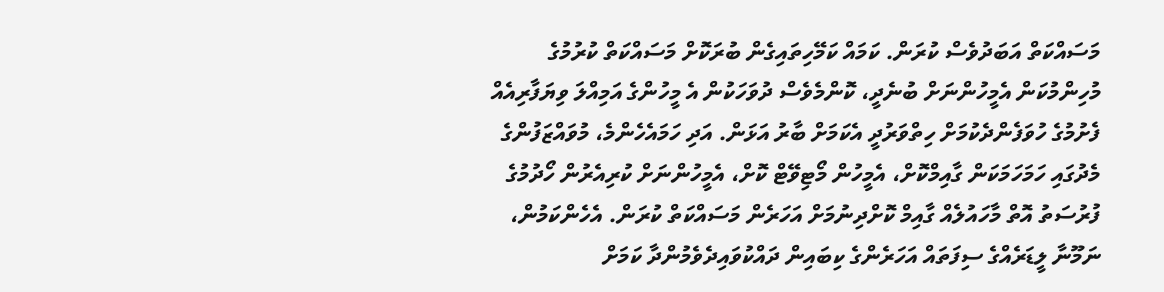މަސައްކަތް އަބަދުވެސް ކުރަން. ކަމައް ކަމޭހިތައިގެން ބުރަކޮށް މަސައްކަތް ކުރުމުގެ މުހިންމުކަން އެމީހުންނަށް ބުނެދީ، ކޮންމެވެސް ދުވަހަކުން އެ މީހުންގެ އަމިއްލަ ވިޔަފާރިއެއް ފެށުމުގެ ހުވަފެންދެކުމަށް ހިތްވަރުދީ އެކަމަށް ބާރު އަޅަން. އަދި ހަމައެހެންމެ، މުވައްޒަފުންގެ މެދުގައި ހަމަހަމަކަން ގާއިމްކޮށް، އެމީހުން މޯޓިވޭޓް ކޮށް، އެމީހުންނަށް ކުރިއެރުން ހޯދުމުގެ ފުރުސަތު އޮތް މާހައުލެއް ގާއިމް ކޮށްދިނުމަށް އަހަރެން މަސައްކަތް ކުރަން. އެހެންކަމުން، ނަމޫނާ ލީޑަރެއްގެ ސިފަތައް އަހަރެންގެ ކިބައިން ދައްކުވައިދެވެމުންދާ ކަމަށް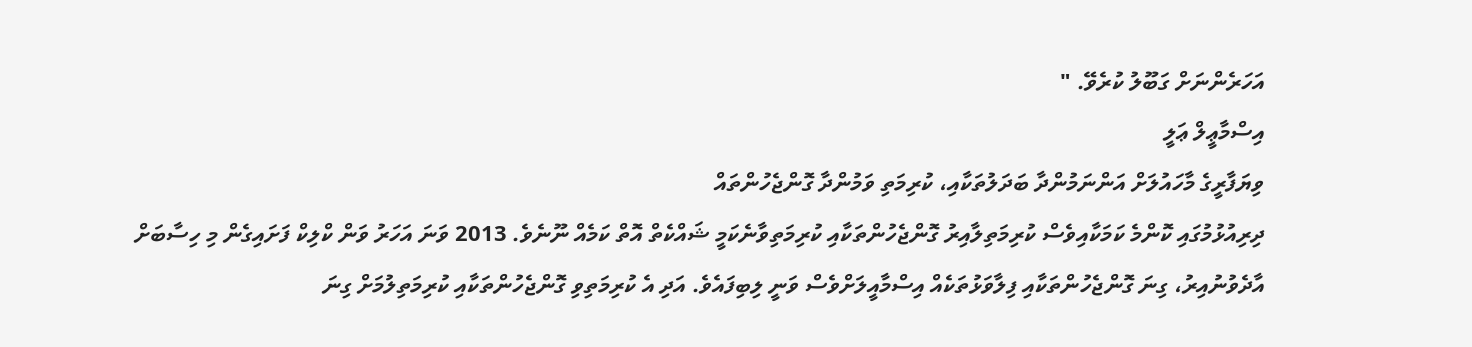އަހަރެންނަށް ގަބޫލު ކުރެވޭ. "
އިސްމާޢީލް ޢަލީ
ވިޔަފާރީގެ މާހައުލަށް އަންނަމުންދާ ބަދަލުތަކާއި، ކުރިމަތި ވަމުންދާ ގޮންޖެހުންތައް
ދިރިއުޅުމުގައި ކޮންމެ ކަމަކާއިވެސް ކުރިމަތިލާއިރު ގޮންޖެހުންތަކާއި ކުރިމަތިވާނެކަމީ ޝައްކެތް އޮތް ކަމެއް ނޫނެވެ. 2013 ވަނަ އަހަރު ވަން ކްލިކް ފަށައިގެން މި ހިސާބަށް އާދެވުނުއިރު، ގިނަ ގޮންޖެހުންތަކާއި ފިލާވަޅުތަކެއް އިސްމާއީލަށްވެސް ވަނީ ލިބިފައެވެ. އަދި އެ ކުރިމަތިވި ގޮންޖެހުންތަކާއި ކުރިމަތިލުމަށް ގިނަ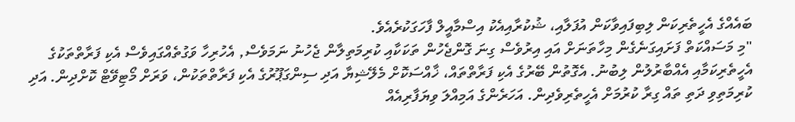ބައެއްގެ އެހީތެރިކަން ލިބިފައިވާކަން އުފަލާއި، ޝުކުރާއިއެކު އިސްމާއީލް ފާހަގަކުރެއެވެ.
"މި މަސައްކަތް ފަށައިގަނެގެން މިހާތަނަށް އައި އިރުވެސް ގިނަ ގޮންޖެހުން ތަކަކާއި ކުރިމަތިލާން ޖެހުނު ނަމަވެސް, އެހުރިހާ ވަގުތެއްގައިވެސް އެކި ފަރާތްތަކުގެ އެހީތެރިކަމާއި އެއްބާރުލުން ލިބުނު. އެގޮތުން ބޭރުގެ އެކި ފަރާތްތައް، ޚާއްސަކޮށް މެލޭޝިޔާ އަދި ސިންގަޕޫރުގެ އެކި ފަރާތްތަކުން، ވަރަށް މޯޓިވޭޓް ކޮށްދިން. އަދި ކުރިމަތިވި ދަތި ތައް ގިރާ ކުރުމަށް އެހީތެރިވެދިން. އަހަރެންގެ އަމިއްލަ ވިޔަފާރިއެއް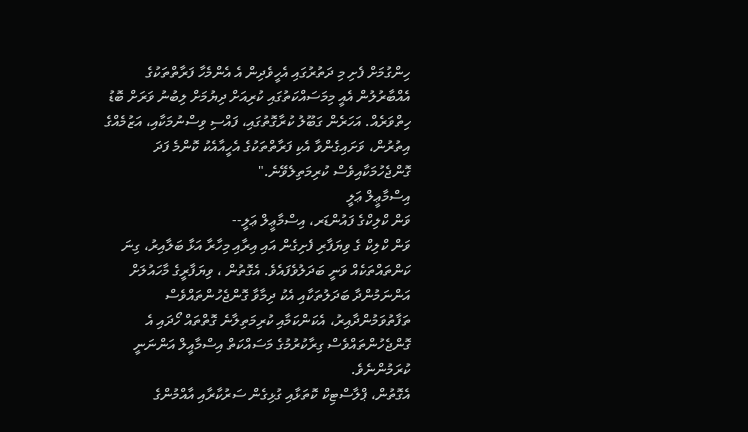ހިންގުމަށް ފެށި މި ދަތުރުގައި އެހީވެދިން އެ އެންމެހާ ފަރާތްތަކުގެ އެއްބާރުލުން އެއީ މިމަސައްކަތުގައި ކުރިއަށް ދިޔުމަށް ލިބުނު ވަރަށް ބޮޑު ހިތްވަރެއް. އަހަރެން ގަބޫލު ކުރާގޮތުގައި، ފައްސި ވިސްނުމަކާއި، އަޒުމެއްގެ އިތުރުން، ވަށައިގެންވާ އެކި ފަރާތްތަކުގެ އެހީއާއެކު ކޮންމެ ފަދަ ގޮންޖެހުމަކާއިވެސް ކުރިމަތިލެވޭނެ."
އިސްމާޢީލް ޢަލީ
ވަން ކްލިކްގެ ފައުންޑަރ، އިސްމާޢީލް ޢަލީ--
ވަން ކްލިކް ގެ ވިޔަފާރި ފެށިގެން އައި އިރާއި މިހާރާ އަޅާ ބަލާއިރު، ގިނަ ކަންތައްތަކެއް ވަނީ ބަދަލުވެފައެވެ. އެގޮތުން ، ވިޔަފާރީގެ މާހައުލަށް އަންނަމުންދާ ބަދަލުތަކާއި އެކު ދިމާވާ ގޮންޖެހުންތައްވެސް ތަފާތުވަމުންދާއިރު، އެކަންކަމާއި ކުރިމަތިލާނެ ގޮތްތައް ހޯދައި އެ ގޮންޖެހުންތައްވެސް ގިރާކުރުމުގެ މަސައްކަތް އިސްމާއީލް އަންނަނީ ކުރަމުންނެވެ.
އެގޮތުން، ޕްލާސްޓިކް ކޮތަޅާއި ގުޅިގެން ސަރުކާރާއި އާއްމުންގެ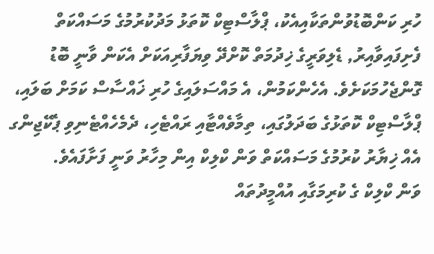ހުރި ކަންބޮޑުވުންތަކާއިއެކު، ޕްލާސްޓިކް ކޮތަޅު މަދުކުރުމުގެ މަސައްކަތް ފެށިފައިވާއިރު, ޑެލިވަރީގެ ޚިދުމަތް ކޮށްދޭ ވިޔަފާރިއަކަށް އެކަން ވާނީ ބޮޑު ގޮންޖެހުމަކަށެވެ. އެހެންކަމުން، އެ މައްސަލައިގެ ހުރި ޚައްސާސް ކަމަށް ބަލައި، ޕްލާސްޓިކް ކޮތަޅުގެ ބަދަލުގައި، ތިމާވެއްޓާއި ރައްޓެހި، ދެމެހެއްޓެނިވި ޕެކޭޖިންގ އެއް ޚިޔާރު ކުރުމުގެ މަސައްކަތް ވަން ކްލިކް އިން މިހާރު ވަނީ ފަށާފައެވެ.
ވަން ކްލިކް ގެ ކުރިމަގާއި އުއްމީދުތައް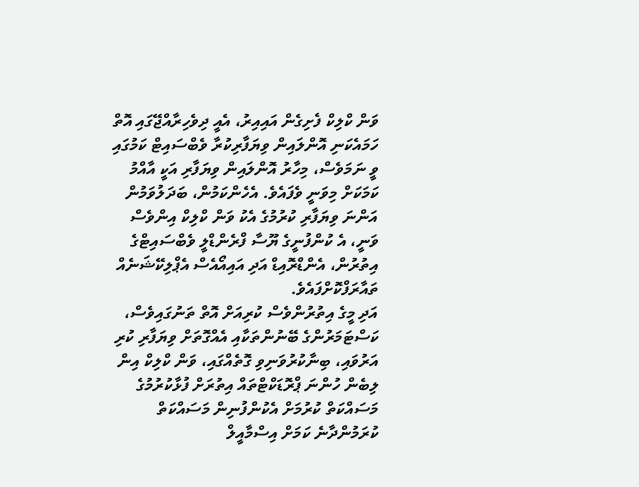ވަން ކްލިކް ފެށިގެން އައިއިރު، އެއީ ދިވެހިރާއްޖޭގައި އޮތް ހަމައެކަނި އޮންލައިން ވިޔަފާރިކުރާ ވެބްސައިޓް ކަމުގައި ވީ ނަމަވެސް، މިހާރު އޮންލައިން ވިޔަފާރި އަކީ އާއްމު ކަމަކަށް މިވަނީ ވެފައެވެ. އެހެންކަމުން، ބަދަލުވަމުން އަންނަ ވިޔަފާރި ކުރުމުގެ އެކު ވަން ކްލިކް އިންވެސް ވަނީ، އެ ކުންފުނީގެ ޔޫސާ ފްރެންޑްލީ ވެބްސައިޓްގެ އިތުރުން، އެންޑްރޮއިޑް އަދި އައިއޯއެސް އެޕްލިކޭޝަނެއް ތައާރަފްކޮށްފައެވެ.
އަދި މީގެ އިތުރުންވެސް ކުރިއަށް އޮތް ތަނުގައިވެސް، ކަސްޓަމަރުންގެ ބޭނުންތަކާއި އެއްގޮތަށް ވިޔަފާރި ކުރި އަރުވައި، ބިނާކުރުވަނިވި ގޮތެއްގައި، ވަން ކްލިކް އިން ލިބެން ހުންނަ ޕްރޮޑަކްޓްތައް އިތުރަށް ފުޅާކުރުމުގެ މަސައްކަތް ކުރުމަށް އެކުންފުނިން މަސައްކަތް ކުރަމުންދާނެ ކަމަށް އިސްމާއީލް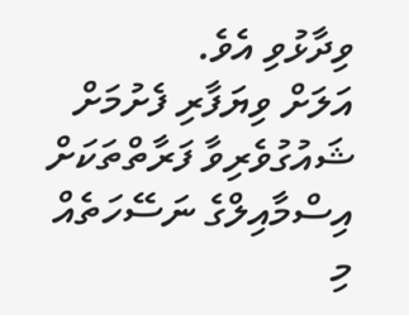ވިދާޅުވި އެވެ.
އަލަށް ވިޔަފާރި ފެށުމަށް ޝައުގުވެރިވާ ފަރާތްތަކަށް އިސްމާއިލްގެ ނަސޭހަތެއް
މި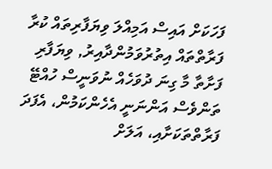ފަހަކަށް އައިސް އަމިއްލަ ވިޔަފާރިތައް ކުރާ ފަރާތްތައް އިތުރުވަމުންދާއިރު, ވިޔަފާރި ފަށާތާ މާ ގިނަ ދުވަހެއް ނުވަނީސް ހުއްޓޭ ތަންވެސް އަންނަނީ އެހެންކަމުން، އެފަދަ ފަރާތްތަކަށާއި، އަލަށް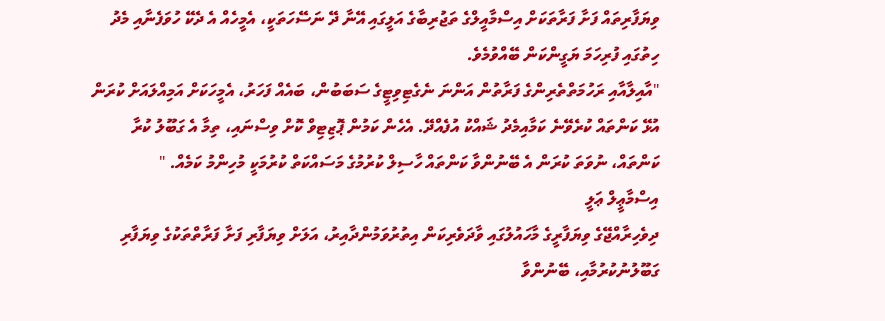ވިޔަފާރިތައް ފަށާ ފަރާތަކަށް އިސްމާއީލްގެ ތަޖުރިބާގެ އަލީގައި އޭނާ ދޭ ނަސޭހަތަކީ، އެމީހެއް އެ ދެކޭ ހުވަފެނާއި މެދު ހިތުގައި ފުރިހަމަ ޔަގީންކަން ބޭއްވުމެވެ.
"އާއިލާއާއި ރަހުމަތްތެރިންގެ ފަރާތުން އަންނަ ނެގެޓިވިޓީގެ ސަބަބުން، ބައެއް ފަހަރު، އެމީހަކަށް އަމިއްލައަށް ކުރަން އުޅޭ ކަންތައް ކުރެވޭނެ ކަމާއިމެދު ޝައްކު އުފެއްދޭ. އެހެން ކަމުން ޕޮޒިޓިވް ކޮށް ވިސްނައި، ތިމާ އެ ގަބޫލު ކުރާ ކަންތައް، ނުވަތަ ކުރަން އެ ބޭނުންވާ ކަންތައް ހާސިލް ކުރުމުގެ މަސައްކަތް ކުރުމަކީ މުހިންމު ކަމެއް. "
އިސްމާޢީލް ޢަލީ
ދިވެހިރާއްޖޭގެ ވިޔަފާރީގެ މާހައުލުގައި ވާދަވެރިކަން އިތުރުވަމުންދާއިރު، އަލަށް ވިޔަފާރި ފަށާ ފަރާތްތަކުގެ ވިޔަފާރި ގަބޫލުނުކުރުމާއި، ބޭނުންވާ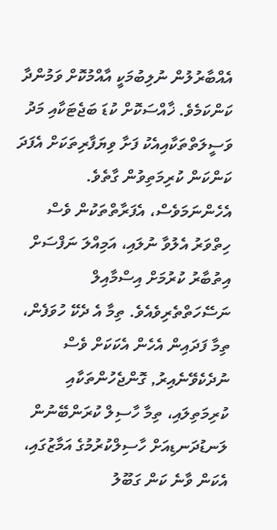އެއްބާރުލުން ނުލިބުމަކީ އާއްމުކޮށް ވަމުންދާ ކަންކަމެވެ. ޚާއްސަކޮށް ކުޑަ ބަޖެޓަކާއި މަދު ވަސީލަތްތަކާއިއެކު ފަށާ ވިޔަފާރިތަކަށް އެފަދަ ކަންކަން ކުރިމަތިވުން ގާތެވެ. އެހެންނަމަވެސް، އެފަރާތްތަކުން ވެސް ހިތްވަރު އެލުވާ ނުލައި، އަމިއްލަ ނަފްސަށް އިތުބާރު ކުރުމަށް އިސްމާއިލް ނަސޭހަތްތެރިވެއެވެ. ތިމާ އެ ދެކޭ ހުވަފެން، ތިމާ ފަދައިން އެހެން އެކަކަށް ވެސް ނުދެކެވޭނެއިރު, ގޮންޖެހުންތަކާއި ކުރިމަތިލައި، ތިމާ ހާސިލް ކުރަންބޭނުން ލަނޑުދަނޑިއަށް ހާސިލްކުރުމުގެ އަމާޒުގައި، އެކަން ވާނެ ކަން ގަބޫލު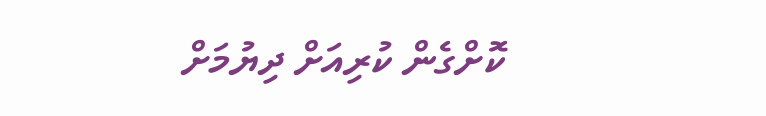ކޮށްގެން ކުރިއަށް ދިޔުމަށް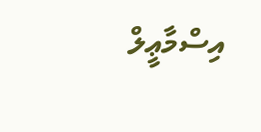އިސްމާޢީލް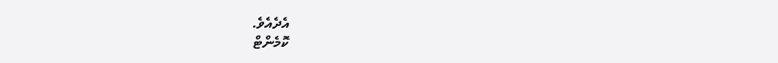އެދެއެވެ.
ކޮމެންޓް